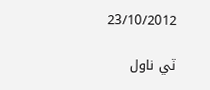23/10/2012

ٽي ناول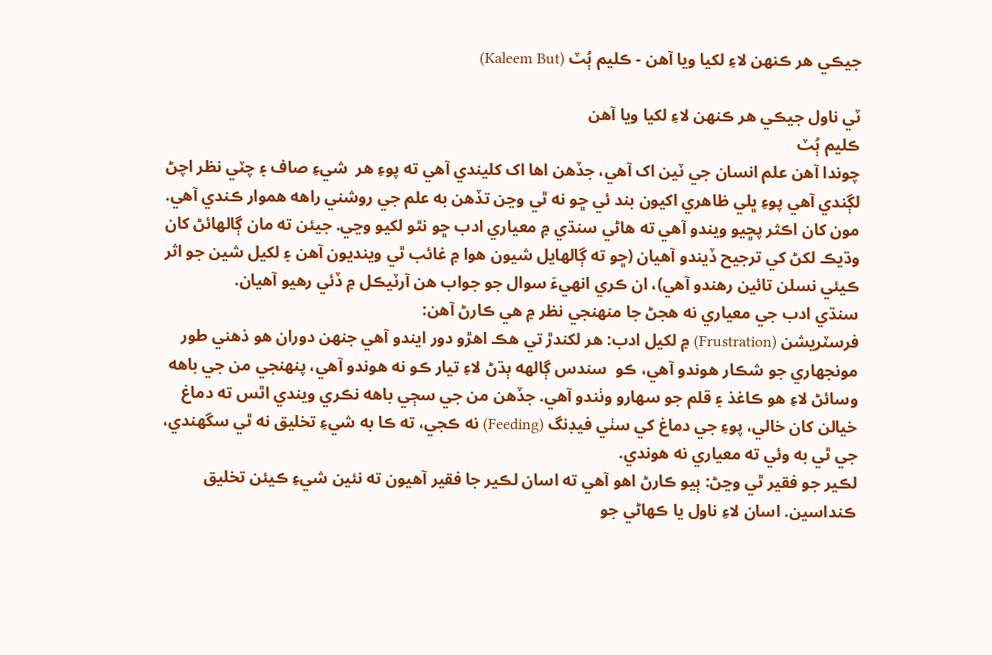جيڪي هر ڪنهن لاءِ لکيا ويا آهن - ڪليم ٻُٽ (Kaleem But)

ٽي ناول جيڪي هر ڪنهن لاءِ لکيا ويا آهن
ڪليم ٻُٽ
چوندا آهن علم انسان جي ٽين اک آهي، جڏهن اها اک کليندي آهي ته پوءِ هر  شيءِ صاف ۽ چٽي نظر اچڻ لڳندي آهي پوءِ ڀلي ظاهري اکيون بند ئي ڇو نه ٿي وڃن تڏهن به علم جي روشني راهه هموار ڪندي آهي.
مون کان اڪثر پڇيو ويندو آهي ته هاڻي سنڌي ۾ معياري ادب ڇو نٿو لکيو وڃي. جيئن ته مان ڳالهائڻ کان وڌيڪ لکڻ کي ترجيح ڏيندو آهيان (ڇو ته ڳالهايل شيون هوا ۾ غائب ٿي وينديون آهن ۽ لکيل شين جو اثر ڪيئي نسلن تائين رهندو آهي)، ان ڪري انهيءَ سوال جو جواب هن آرٽيڪل ۾ ڏئي رهيو آهيان.
سنڌي ادب جي معياري نه هجڻ جا منهنجي نظر ۾ هي ڪارڻ آهن:
فرسٽريشن (Frustration) ۾ لکيل ادب: هر لکندڙ تي هڪ اهڙو دور ايندو آهي جنهن دوران هو ذهني طور مونجهاري جو شڪار هوندو آهي، ڪو  سندس ڳالهه ٻڌڻ لاءِ تيار ڪو نه هوندو آهي، پنهنجي من جي باهه وسائڻ لاءِ هو ڪاغذ ۽ قلم جو سهارو وٺندو آهي. جڏهن من جي سڄي باهه نڪري ويندي اٿس ته دماغ خيالن کان خالي، پوءِ جي دماغ کي سٺي فيڊنگ (Feeding) نه ڪجي، ته ڪا به شيءِ تخليق نه ٿي سگهندي، جي ٿي به وئي ته معياري نه هوندي.
لڪير جو فقير ٿي وڃڻ: ٻيو ڪارڻ اهو آهي ته اسان لڪير جا فقير آهيون ته نئين شيءِ ڪيئن تخليق ڪنداسين. اسان لاءِ ناول يا ڪهاڻي جو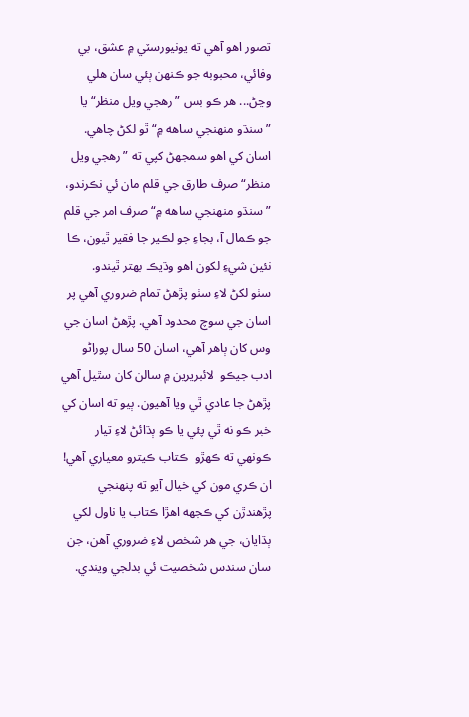تصور اهو آهي ته يونيورسٽي ۾ عشق، بي وفائي، محبوبه جو ڪنهن ٻئي سان هلي وڃڻ... هر ڪو بس ”رهجي ويل منظر“ يا ”سنڌو منهنجي ساهه ۾“ ٿو لکڻ چاهي. اسان کي اهو سمجهڻ کپي ته ”رهجي ويل منظر“ صرف طارق جي قلم مان ئي نڪرندو، ”سنڌو منهنجي ساهه ۾“ صرف امر جي قلم جو ڪمال آ، بجاءِ جو لڪير جا فقير ٿيون، ڪا نئين شيءِ لکون اهو وڌيڪ بهتر ٿيندو.
سٺو لکڻ لاءِ سٺو پڙهڻ تمام ضروري آهي پر اسان جي سوچ محدود آهي. پڙهڻ اسان جي وس کان ٻاهر آهي، اسان 50 سال پوراڻو ادب جيڪو  لائبريرين ۾ سالن کان سٿيل آهي پڙهڻ جا عادي ٿي ويا آهيون. ٻيو ته اسان کي خبر ڪو نه ٿي پئي يا ڪو ٻڌائڻ لاءِ تيار ڪونهي ته ڪهڙو  ڪتاب ڪيترو معياري آهي!
ان ڪري مون کي خيال آيو ته پنهنجي پڙهندڙن کي ڪجهه اهڙا ڪتاب يا ناول لکي ٻڌايان، جي هر شخص لاءِ ضروري آهن، جن سان سندس شخصيت ئي بدلجي ويندي.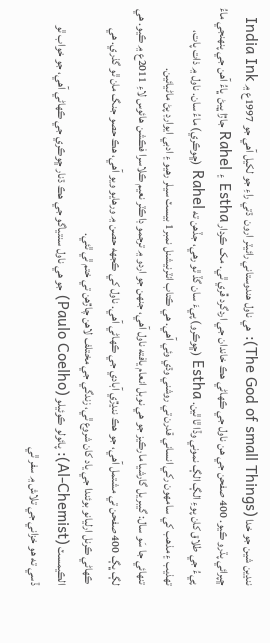ننڍين شين جو خدا (The God of small Things): هي ناول هندوستاني رائيٽر ارون  ڌتي راءِ جو لکيل آهي جو 1997ع ۾ India Ink ڇپرائي پڌرو ڪيو. 400 صفحن جي هن ناول جي ڪهاڻي هڪ خاندان جي اردگرد ڦري ٿي. مک ڪردار Estha ۽ Rahel جاڙا ڀيڻ  ڀاءُ آهن جي پنهنجي ماءُ پيءُ جي طلاق کان پوءِ الڳ الڳ نموني وڏا ٿا ٿين. Estha (ڇوڪرو) پيءَ سان گڏ ٿو رهي، جڏهن ته Rahel (ڇوڪري) ماءُ سان. ناول ۾ ذات پات، تهذيب ۽ مذهب کي سامهون رکي انساني قدرن تي روشني وڌي وئي آهي. هي ڪتاب انٽرنيشنل نمبر1 بيسٽ سيلر رهيو ۽ ادبي ايوارڊ پڻ ماڻيائين.
تنهائي جا سَو سال: گيبريل گارشيا مارڪيز جو هي نوبل انعام يافته ناول آهي، جنهن جو اردو ۾ ترجمو ڊاڪٽر نعيم ڪلاسرا فڪشن هائوس لاءِ 2011ع ۾ ڪيو. هي لڳ ڀڳ 400 صفحن تي مشتمل آهي، جو هڪ ننڍڙي آبادي جي ڪهاڻي آهي. ناول کي ڪجهه حصن ۾ ورهايو ويو آهي، هڪ حصو جنگ مان ٿو گذري. هي ڪهاڻي ڪرنل ارليانو بوئندا جي ياد کان شروع ٿي، زندگي جي مختلف لاهن چاڙهن تي ختم ٿي ٿئي.
الڪيمسٽ (Al-Chemist): پائولو ڪوئيلو (Paulo Coelho) جو هي ناول سنتياگو جي هڪ ڌنار ڇوڪري جي ڪهاڻي آهي، جو خواب ٿو ڏسي ته هو خزاني جي تلاش ۾ سفر ٿي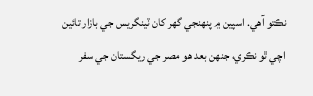نڪتو آهي. اسپين ۾ پنهنجي گهر کان ٽينگريس جي بازار تائين اچي ٿو نڪري، جنهن بعد هو مصر جي ريگستان جي سفر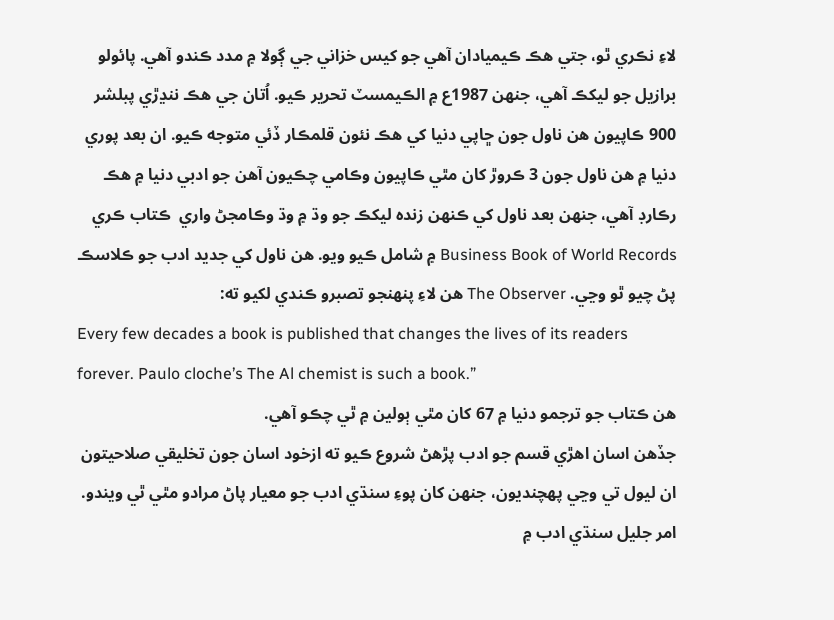لاءِ نڪري ٿو، جتي هڪ ڪيميادان آهي جو کيس خزاني جي ڳولا ۾ مدد ڪندو آهي. پائولو برازيل جو ليکڪ آهي، جنهن 1987ع ۾ الڪيمسٽ تحرير ڪيو. اُتان جي هڪ ننڍڙي پبلشر 900 ڪاپيون هن ناول جون ڇاپي دنيا کي هڪ نئون قلمڪار ڏئي متوجه ڪيو. ان بعد پوري دنيا ۾ هن ناول جون 3 ڪروڙ کان مٿي ڪاپيون وڪامي چڪيون آهن جو ادبي دنيا ۾ هڪ رڪارڊ آهي، جنهن بعد ناول کي ڪنهن زنده ليکڪ جو وڌ ۾ وڌ وڪامجڻ واري  ڪتاب ڪري Business Book of World Records ۾ شامل ڪيو ويو. هن ناول کي جديد ادب جو ڪلاسڪ پڻ چيو ٿو وڃي. The Observer هن لاءِ پنهنجو تصبرو ڪندي لکيو ته:
Every few decades a book is published that changes the lives of its readers forever. Paulo cloche’s The Al chemist is such a book.”
هن ڪتاب جو ترجمو دنيا ۾ 67 کان مٿي ٻولين ۾ ٿي چڪو آهي.
جڏهن اسان اهڙي قسم جو ادب پڙهڻ شروع ڪيو ته ازخود اسان جون تخليقي صلاحيتون ان ليول تي وڃي پهچنديون، جنهن کان پوءِ سنڌي ادب جو معيار پاڻ مرادو مٿي ٿي ويندو.
امر جليل سنڌي ادب ۾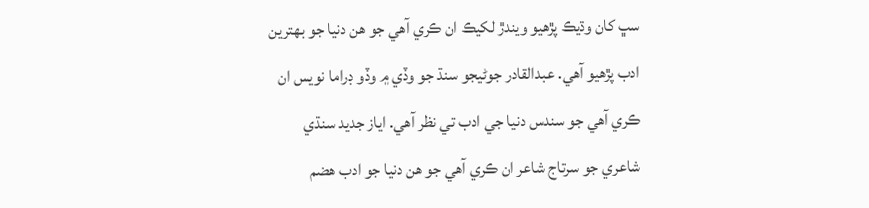سڀ کان وڌيڪ پڙهيو ويندڙ لکيڪ ان ڪري آهي جو هن دنيا جو بهترين ادب پڙهيو آهي. عبدالقادر جوڻيجو سنڌ جو وڏي ۾ وڏو ڊراما نويس ان ڪري آهي جو سندس دنيا جي ادب تي نظر آهي. اياز جديد سنڌي شاعري جو سرتاج شاعر ان ڪري آهي جو هن دنيا جو ادب هضم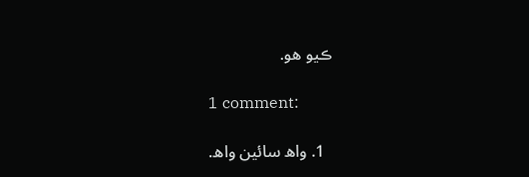ڪيو هو.

1 comment:

  1. واھ سائين واھ.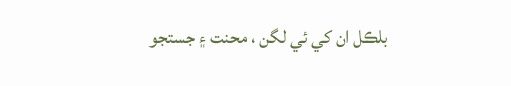بلڪل ان کي ئي لگن ، محنت ۽ جستجو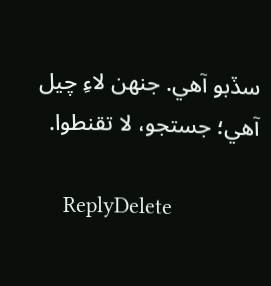سڏبو آھي. جنھن لاءِ چيل آھي؛ جستجو، لا تقنطوا.

    ReplyDelete